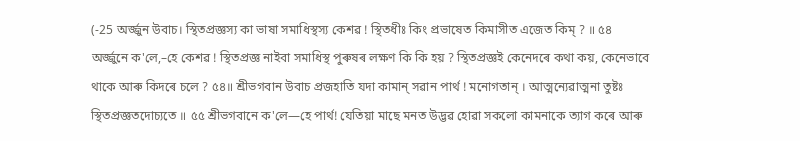(-25 অৰ্জ্জুন উবাচ। স্থিতপ্রজ্ঞস্য কা ভাষা সমাধিস্থস্য কেশৱ ! স্থিতধীঃ কিং প্রভাষেত কিমাসীত এজেত কিম্ ? ॥ ৫৪ অৰ্জ্জুনে ক'লে,–হে কেশৱ ! স্থিতপ্রজ্ঞ নাইবা সমাধিস্থ পুৰুষৰ লক্ষণ কি কি হয় ? স্থিতপ্রজ্ঞই কেনেদৰে কথা কয়, কেনেভাবে থাকে আৰু কিদৰে চলে ? ৫৪॥ শ্রীভগবান উবাচ প্রজহাতি যদা কামান্ সৱান পার্থ ! মনোগতান্ । আত্মন্যেৱাত্মনা তুষ্টঃ স্থিতপ্রজ্ঞতদোচ্যতে ॥ ৫৫ শ্রীভগবানে ক'লে—হে পার্থ! যেতিয়া মাছে মনত উদ্ভৱ হোৱা সকলো কামনাকে ত্যাগ কৰে আৰু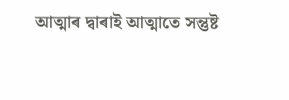আত্মাৰ দ্বাৰাই আত্মাতে সন্তুষ্ট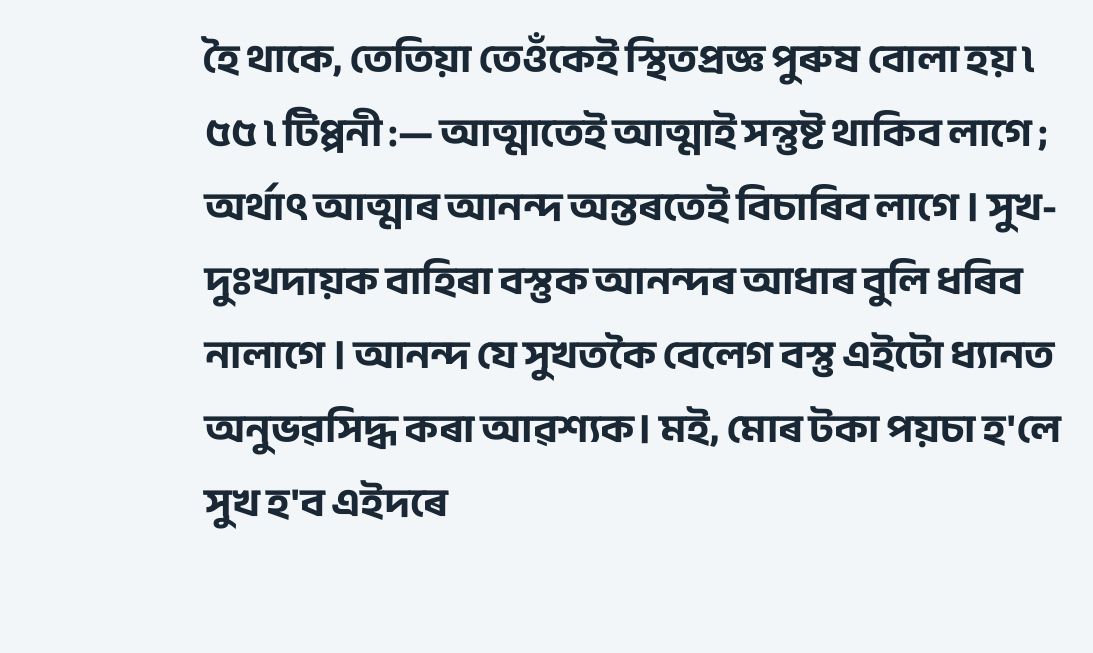হৈ থাকে, তেতিয়া তেওঁকেই স্থিতপ্রজ্ঞ পুৰুষ বোলা হয় ৷ ৫৫ ৷ টিপ্পনী :— আত্মাতেই আত্মাই সন্তুষ্ট থাকিব লাগে ; অর্থাৎ আত্মাৰ আনন্দ অন্তৰতেই বিচাৰিব লাগে । সুখ-দুঃখদায়ক বাহিৰা বস্তুক আনন্দৰ আধাৰ বুলি ধৰিব নালাগে । আনন্দ যে সুখতকৈ বেলেগ বস্তু এইটো ধ্যানত অনুভৱসিদ্ধ কৰা আৱশ্যক। মই, মোৰ টকা পয়চা হ'লে সুখ হ'ব এইদৰে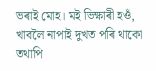ভৰাই মোহ। মই ভিক্ষাৰী হওঁ, খাবলৈ নাপাই দুখত পৰি থাকো তথাপি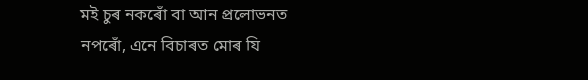মই চুৰ নকৰোঁ বা আন প্রলোভনত নপৰোঁ, এনে বিচাৰত মোৰ যি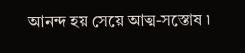আনন্দ হয় সেয়ে আত্ম-সস্তোষ ৷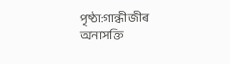পৃষ্ঠা:গান্ধীজীৰ অনাসক্তি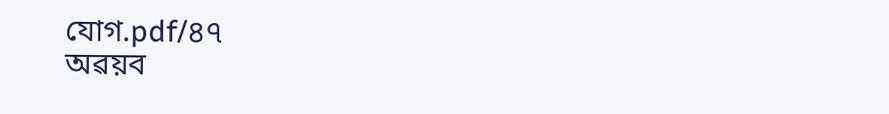যোগ.pdf/৪৭
অৱয়ব